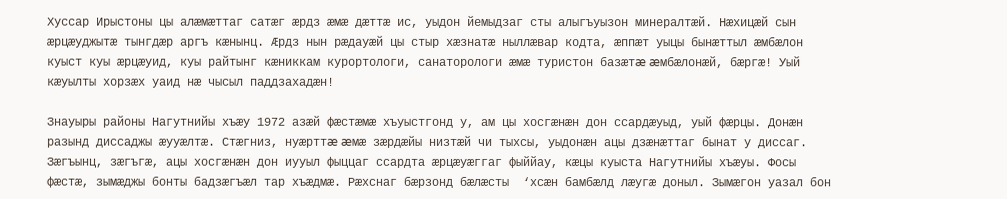Хуссар Ирыстоны цы алæмæттаг сатæг æрдз æмæ дæттæ ис, уыдон йемыдзаг сты алыгъуызон минералтæй. Нæхицæй сын æрцæуджытæ тынгдæр аргъ кæнынц. Æрдз нын рæдауæй цы стыр хæзнатæ ныллæвар кодта, æппæт уыцы бынæттыл æмбæлон куыст куы æрцæуид, куы райтынг кæниккам курортологи, санаторологи æмæ туристон базæтæ æмбæлонæй, бæргæ! Уый кæуылты хорзæх уаид нæ чысыл паддзахадæн!

Знауыры районы Нагутнийы хъæу 1972 азæй фæстæмæ хъуыстгонд у, ам цы хосгæнæн дон ссардæуыд, уый фæрцы. Донæн разынд диссаджы æууæлтæ. Стæгниз, нуæрттæ æмæ зæрдæйы низтæй чи тыхсы, уыдонæн ацы дзæнæттаг бынат у диссаг. Зæгъынц, зæгъгæ, ацы хосгæнæн дон иууыл фыццаг ссардта æрцæуæггаг фыййау, кæцы куыста Нагутнийы хъæуы. Фосы фæстæ, зымæджы бонты бадзæгъæл тар хъæдмæ. Рæхснаг бæрзонд бæлæсты  ‘хсæн бамбæлд лæугæ доныл. Зымæгон уазал бон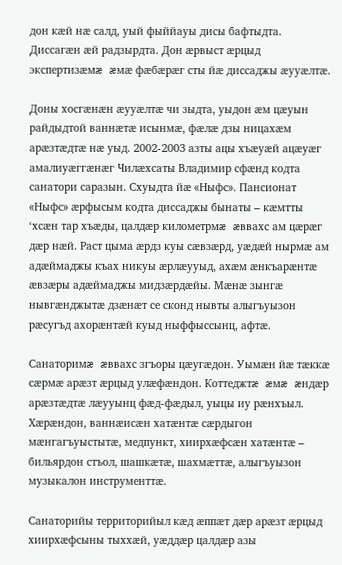дон кæй нæ салд, уый фыййауы дисы бафтыдта. Диссагæн æй радзырдта. Дон æрвыст æрцыд экспертизæмæ æмæ фæбæрæг сты йæ диссаджы æууæлтæ.

Доны хосгæнæн æууæлтæ чи зыдта, уыдон æм цæуын райдыдтой ваннæтæ исынмæ, фæлæ дзы ницахæм арæзтæдтæ нæ уыд. 2002-2003 азты ацы хъæуæй ацæуæг амалиуæггæнæг Чилæхсаты Владимир сфæнд кодта санатори саразын. Схуыдта йæ «Ныфс». Пансионат «Ныфс» æрфысым кодта диссаджы бынаты – кæмтты ‘хсæн тар хъæды, цалдæр километрмæ æввахс ам цæрæг дæр нæй. Раст цыма æрдз куы сæвзæрд, уæдæй нырмæ ам адæймаджы къах никуы æрлæууыд, ахæм æнкъарæнтæ æвзæры адæймаджы мидзæрдæйы. Мæнæ зынгæ нывгæнджытæ дзæнæт се сконд нывты алыгъуызон рæсугъд ахорæнтæй куыд ныффыссынц, афтæ.

Санаторимæ æввахс згъоры цæугæдон. Уымæн йæ тæккæ сæрмæ арæзт æрцыд улæфæндон. Коттеджтæ æмæ æндæр арæзтæдтæ лæууынц фæд-фæдыл, уыцы иу рæнхъыл. Хæрæндон, ваннæисæн хатæнтæ сæрдыгон мæнгагъуыстытæ, медпункт, хиирхæфсæн хатæнтæ – бильярдон стъол, шашкæтæ, шахмæттæ, алыгъуызон музыкалон инструменттæ.

Санаторийы территорийыл кæд æппæт дæр арæзт æрцыд хиирхæфсыны тыххæй, уæддæр цалдæр азы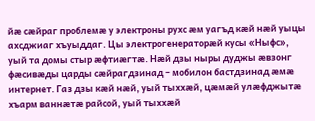йæ сæйраг проблемæ у электроны рухс æм уагъд кæй нæй уыцы ахсджиаг хъуыддаг. Цы электрогенераторæй кусы «Ныфс», уый та домы стыр æфтиæгтæ. Нæй дзы ныры дуджы æвзонг фæсивæды царды сæйрагдзинад – мобилон бастдзинад æмæ интернет. Газ дзы кæй нæй, уый тыххæй, цæмæй улæфджытæ хъарм ваннæтæ райсой, уый тыххæй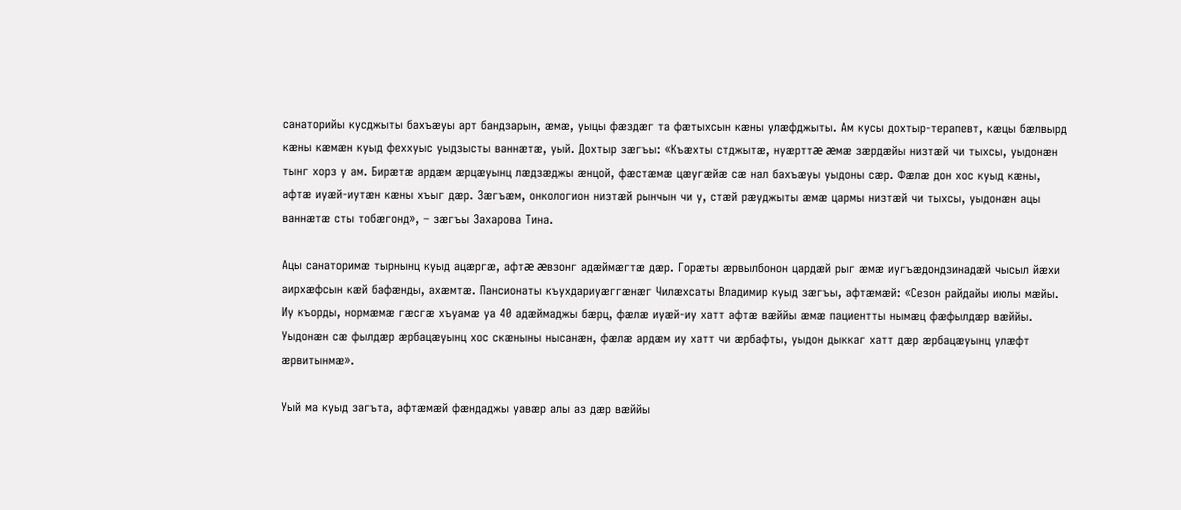санаторийы кусджыты бахъæуы арт бандзарын, æмæ, уыцы фæздæг та фæтыхсын кæны улæфджыты. Ам кусы дохтыр-терапевт, кæцы бæлвырд кæны кæмæн куыд феххуыс уыдзысты ваннæтæ, уый. Дохтыр зæгъы: «Къæхты стджытæ, нуæрттæ æмæ зæрдæйы низтæй чи тыхсы, уыдонæн тынг хорз у ам. Бирæтæ ардæм æрцæуынц лæдзæджы æнцой, фæстæмæ цæугæйæ сæ нал бахъæуы уыдоны сæр. Фæлæ дон хос куыд кæны, афтæ иуæй-иутæн кæны хъыг дæр. Зæгъæм, онкологион низтæй рынчын чи у, стæй рæуджыты æмæ цармы низтæй чи тыхсы, уыдонæн ацы ваннæтæ сты тобæгонд», – зæгъы Захарова Тина.

Ацы санаторимæ тырнынц куыд ацæргæ, афтæ æвзонг адæймæгтæ дæр. Горæты æрвылбонон цардæй рыг æмæ иугъæдондзинадæй чысыл йæхи аирхæфсын кæй бафæнды, ахæмтæ. Пансионаты къухдариуæггæнæг Чилæхсаты Владимир куыд зæгъы, афтæмæй: «Сезон райдайы июлы мæйы. Иу къорды, нормæмæ гæсгæ хъуамæ уа 40 адæймаджы бæрц, фæлæ иуæй-иу хатт афтæ вæййы æмæ пациентты нымæц фæфылдæр вæййы. Уыдонæн сæ фылдæр æрбацæуынц хос скæныны нысанæн, фæлæ ардæм иу хатт чи æрбафты, уыдон дыккаг хатт дæр æрбацæуынц улæфт æрвитынмæ».

Уый ма куыд загъта, афтæмæй фæндаджы уавæр алы аз дæр вæййы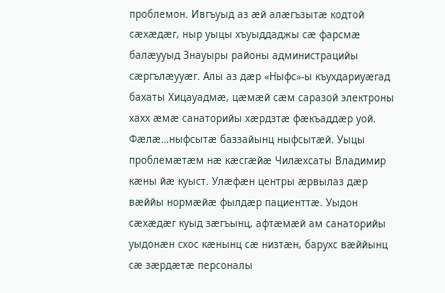проблемон. Ивгъуыд аз æй алæгъзытæ кодтой сæхæдæг, ныр уыцы хъуыддаджы сæ фарсмæ балæууыд Знауыры районы администрацийы сæргълæууæг. Алы аз дæр «Ныфс»-ы къухдариуæгад бахаты Хицауадмæ, цæмæй сæм саразой электроны хахх æмæ санаторийы хæрдзтæ фæкъаддæр уой. Фæлæ…ныфсытæ баззайынц ныфсытæй. Уыцы проблемæтæм нæ кæсгæйæ Чилæхсаты Владимир кæны йæ куыст. Улæфæн центры æрвылаз дæр вæййы нормæйæ фылдæр пациенттæ. Уыдон сæхæдæг куыд зæгъынц, афтæмæй ам санаторийы уыдонæн схос кæнынц сæ низтæн, барухс вæййынц сæ зæрдæтæ персоналы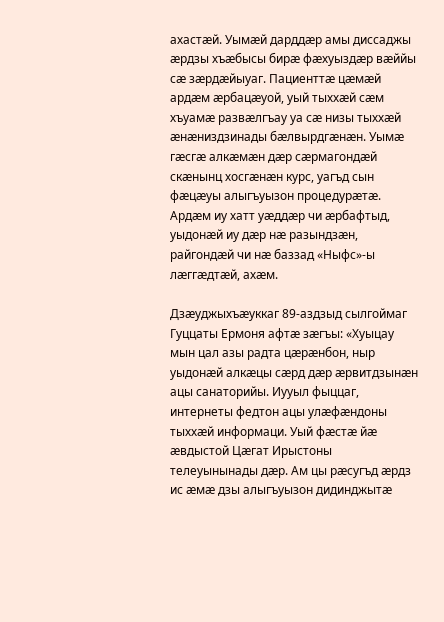ахастæй. Уымæй дарддæр амы диссаджы æрдзы хъæбысы бирæ фæхуыздæр вæййы сæ зæрдæйыуаг. Пациенттæ цæмæй ардæм æрбацæуой, уый тыххæй сæм хъуамæ развæлгъау уа сæ низы тыххæй æнæниздзинады бæлвырдгæнæн. Уымæ гæсгæ алкæмæн дæр сæрмагондæй скæнынц хосгæнæн курс, уагъд сын фæцæуы алыгъуызон процедурæтæ. Ардæм иу хатт уæддæр чи æрбафтыд, уыдонæй иу дæр нæ разындзæн, райгондæй чи нæ баззад «Ныфс»-ы лæггæдтæй, ахæм.

Дзæуджыхъæуккаг 89-аздзыд сылгоймаг Гуццаты Ермоня афтæ зæгъы: «Хуыцау мын цал азы радта цæрæнбон, ныр уыдонæй алкæцы сæрд дæр æрвитдзынæн ацы санаторийы. Иууыл фыццаг, интернеты федтон ацы улæфæндоны тыххæй информаци. Уый фæстæ йæ æвдыстой Цæгат Ирыстоны телеуынынады дæр. Ам цы рæсугъд æрдз ис æмæ дзы алыгъуызон дидинджытæ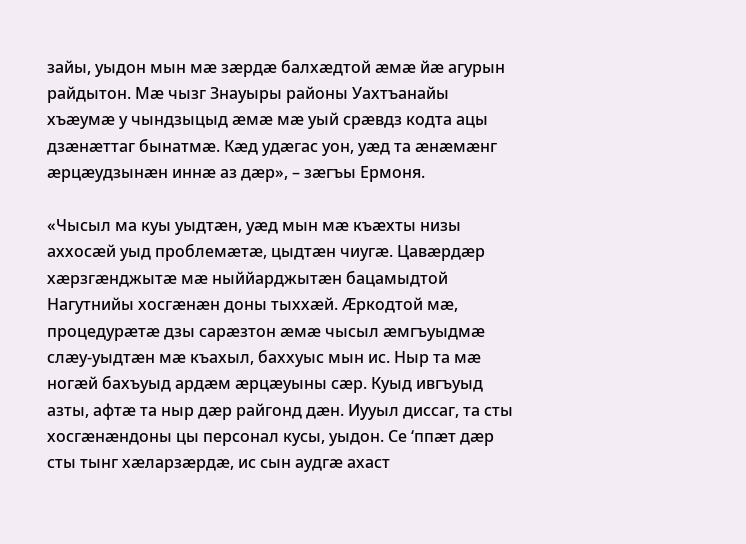зайы, уыдон мын мæ зæрдæ балхæдтой æмæ йæ агурын райдытон. Мæ чызг Знауыры районы Уахтъанайы хъæумæ у чындзыцыд æмæ мæ уый срæвдз кодта ацы дзæнæттаг бынатмæ. Кæд удæгас уон, уæд та æнæмæнг  æрцæудзынæн иннæ аз дæр», – зæгъы Ермоня.

«Чысыл ма куы уыдтæн, уæд мын мæ къæхты низы аххосæй уыд проблемæтæ, цыдтæн чиугæ. Цавæрдæр хæрзгæнджытæ мæ ныййарджытæн бацамыдтой Нагутнийы хосгæнæн доны тыххæй. Æркодтой мæ, процедурæтæ дзы сарæзтон æмæ чысыл æмгъуыдмæ слæу-уыдтæн мæ къахыл, баххуыс мын ис. Ныр та мæ ногæй бахъуыд ардæм æрцæуыны сæр. Куыд ивгъуыд азты, афтæ та ныр дæр райгонд дæн. Иууыл диссаг, та сты хосгæнæндоны цы персонал кусы, уыдон. Се ‘ппæт дæр сты тынг хæларзæрдæ, ис сын аудгæ ахаст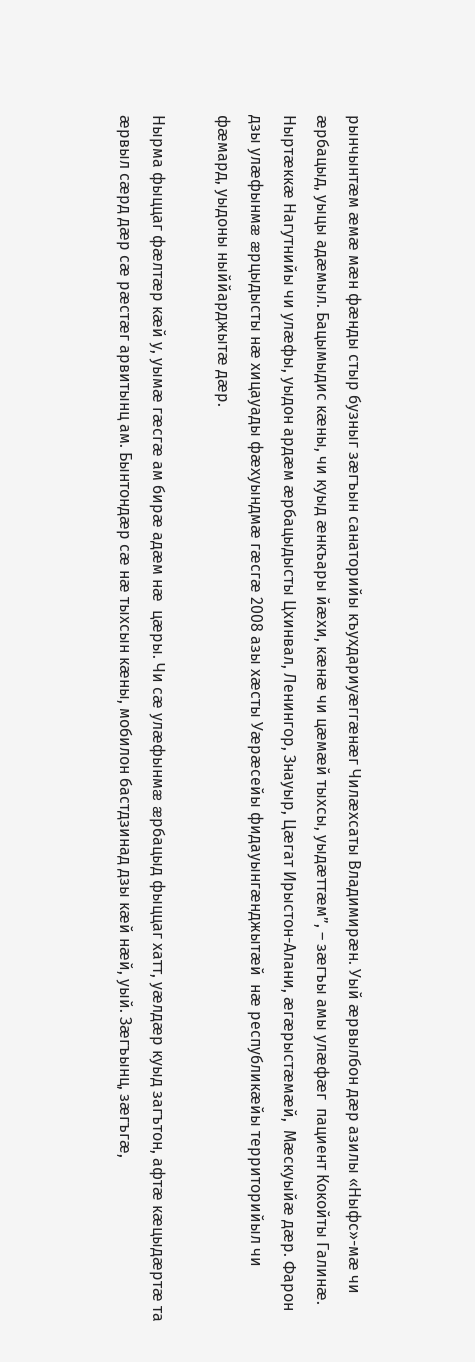рынчынтæм æмæ мæн фæнды стыр бузныг зæгъын санаторийы къухдариуæггæнæг Чилæхсаты Владимирæн. Уый æрвылбон дæр азилы «Ныфс»-мæ чи æрбацыд, уыцы адæмыл. Бацымыдис кæны, чи куыд æнкъары йæхи, кæнæ чи цæмæй тыхсы, уыдæттæм”, – зæгъы амы улæфæг  пациент Кокойты Галинæ. Ныртæккæ Нагутнийы чи улæфы, уыдон ардæм æрбацыдысты Цхинвал, Ленингор, Знауыр, Цæгат Ирыстон-Алани, æгæрыстæмæй,  Мæскуыйæ дæр. Фарон дзы улæфынмæ æрцыдысты нæ хицауады фæхуындмæ гæсгæ 2008 азы хæсты Уæрæсейы фидауынгæнджытæй  нæ республикæйы территорийыл чи фæмард, уыдоны ныййарджытæ дæр.

Нырма фыццаг фæлтæр кæй у, уымæ гæсгæ ам бирæ адæм нæ  цæры. Чи сæ улæфынмæ æрбацыд фыццаг хатт, уæлдæр куыд загътон, афтæ кæцыдæртæ та æрвыл сæрд дæр сæ рæстæг арвитынц ам. Бынтондæр сæ нæ тыхсын кæны, мобилон бастдзинад дзы кæй нæй, уый. Зæгъынц, зæгъгæ,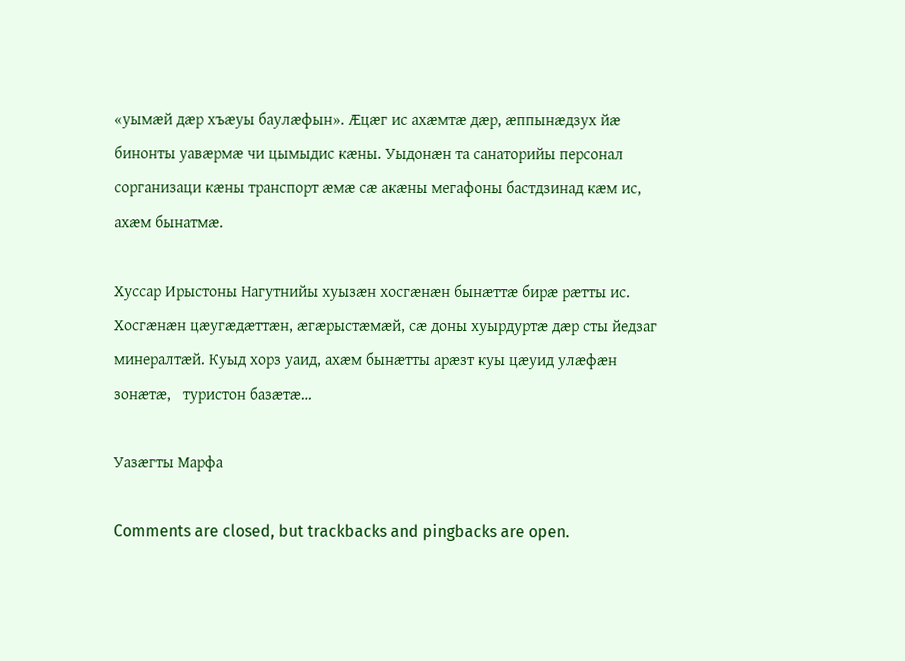«уымæй дæр хъæуы баулæфын». Æцæг ис ахæмтæ дæр, æппынæдзух йæ бинонты уавæрмæ чи цымыдис кæны. Уыдонæн та санаторийы персонал сорганизаци кæны транспорт æмæ сæ акæны мегафоны бастдзинад кæм ис, ахæм бынатмæ.

Хуссар Ирыстоны Нагутнийы хуызæн хосгæнæн бынæттæ бирæ рæтты ис. Хосгæнæн цæугæдæттæн, æгæрыстæмæй, сæ доны хуырдуртæ дæр сты йедзаг минералтæй. Куыд хорз уаид, ахæм бынæтты арæзт куы цæуид улæфæн зонæтæ,   туристон базæтæ…

Уазæгты Марфа

Comments are closed, but trackbacks and pingbacks are open.